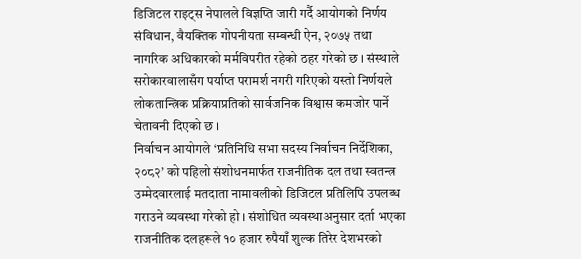डिजिटल राइट्स नेपालले विज्ञप्ति जारी गर्दै आयोगको निर्णय संविधान, वैयक्तिक गोपनीयता सम्बन्धी ऐन, २०७५ तथा नागरिक अधिकारको मर्मविपरीत रहेको ठहर गरेको छ । संस्थाले सरोकारवालासँग पर्याप्त परामर्श नगरी गरिएको यस्तो निर्णयले लोकतान्त्रिक प्रक्रियाप्रतिको सार्वजनिक विश्वास कमजोर पार्ने चेतावनी दिएको छ ।
निर्वाचन आयोगले ‘प्रतिनिधि सभा सदस्य निर्वाचन निर्देशिका, २०८२’ को पहिलो संशोधनमार्फत राजनीतिक दल तथा स्वतन्त्र उम्मेदवारलाई मतदाता नामावलीको डिजिटल प्रतिलिपि उपलब्ध गराउने व्यवस्था गरेको हो । संशोधित व्यवस्थाअनुसार दर्ता भएका राजनीतिक दलहरूले १० हजार रुपैयाँ शुल्क तिरेर देशभरको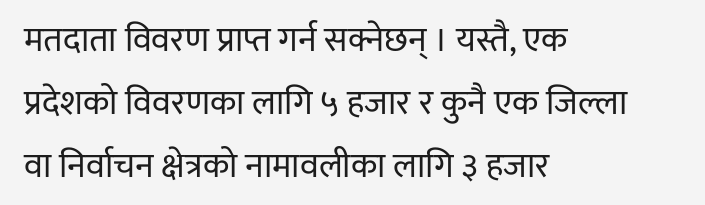मतदाता विवरण प्राप्त गर्न सक्नेछन् । यस्तै, एक प्रदेशको विवरणका लागि ५ हजार र कुनै एक जिल्ला वा निर्वाचन क्षेत्रको नामावलीका लागि ३ हजार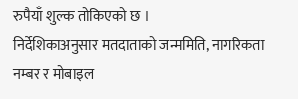रुपैयाँ शुल्क तोकिएको छ ।
निर्देशिकाअनुसार मतदाताको जन्ममिति, नागरिकता नम्बर र मोबाइल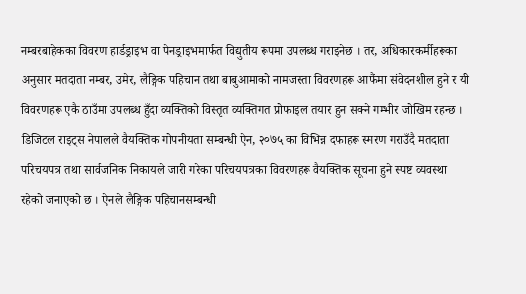नम्बरबाहेकका विवरण हार्डड्राइभ वा पेनड्राइभमार्फत विद्युतीय रूपमा उपलब्ध गराइनेछ । तर, अधिकारकर्मीहरूका अनुसार मतदाता नम्बर, उमेर, लैङ्गिक पहिचान तथा बाबुआमाको नामजस्ता विवरणहरू आफैंमा संवेदनशील हुने र यी विवरणहरू एकै ठाउँमा उपलब्ध हुँदा व्यक्तिको विस्तृत व्यक्तिगत प्रोफाइल तयार हुन सक्ने गम्भीर जोखिम रहन्छ ।
डिजिटल राइट्स नेपालले वैयक्तिक गोपनीयता सम्बन्धी ऐन, २०७५ का विभिन्न दफाहरू स्मरण गराउँदै मतदाता परिचयपत्र तथा सार्वजनिक निकायले जारी गरेका परिचयपत्रका विवरणहरू वैयक्तिक सूचना हुने स्पष्ट व्यवस्था रहेको जनाएको छ । ऐनले लैङ्गिक पहिचानसम्बन्धी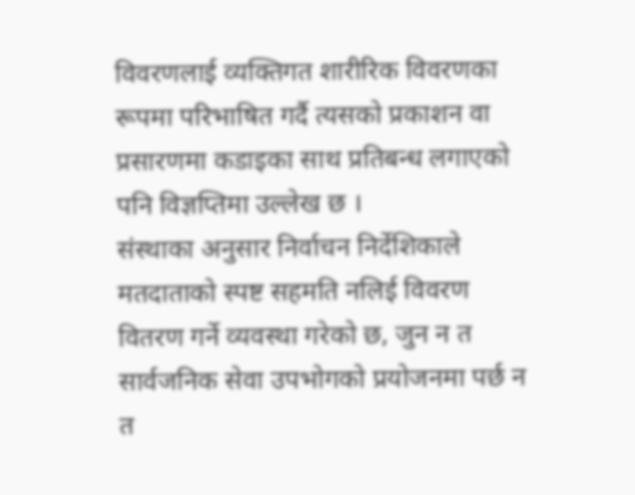विवरणलाई व्यक्तिगत शारीरिक विवरणका रूपमा परिभाषित गर्दै त्यसको प्रकाशन वा प्रसारणमा कडाइका साथ प्रतिबन्ध लगाएको पनि विज्ञप्तिमा उल्लेख छ ।
संस्थाका अनुसार निर्वाचन निर्देशिकाले मतदाताको स्पष्ट सहमति नलिई विवरण वितरण गर्ने व्यवस्था गरेको छ, जुन न त सार्वजनिक सेवा उपभोगको प्रयोजनमा पर्छ न त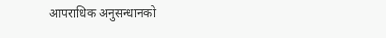आपराधिक अनुसन्धानको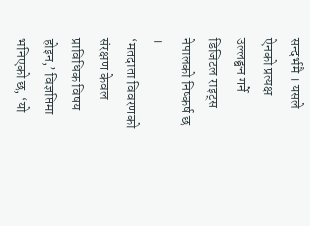सन्दर्भमै । यसले ऐनको प्रत्यक्ष उल्लङ्घन गर्ने डिजिटल राइट्स नेपालको निष्कर्ष छ ।
‘मतदाता विवरणको संरक्षण केवल प्राविधिक विषय होइन,’ विज्ञप्तिमा भनिएको छ, ‘यो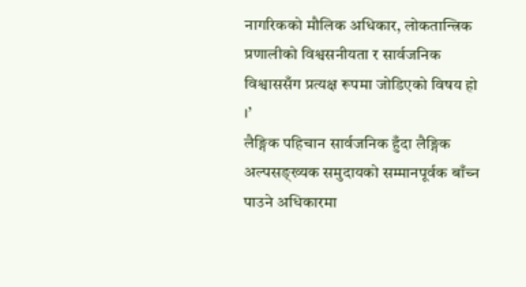नागरिकको मौलिक अधिकार, लोकतान्त्रिक प्रणालीको विश्वसनीयता र सार्वजनिक विश्वाससँग प्रत्यक्ष रूपमा जोडिएको विषय हो ।’
लैङ्गिक पहिचान सार्वजनिक हुँदा लैङ्गिक अल्पसङ्ख्यक समुदायको सम्मानपूर्वक बाँच्न पाउने अधिकारमा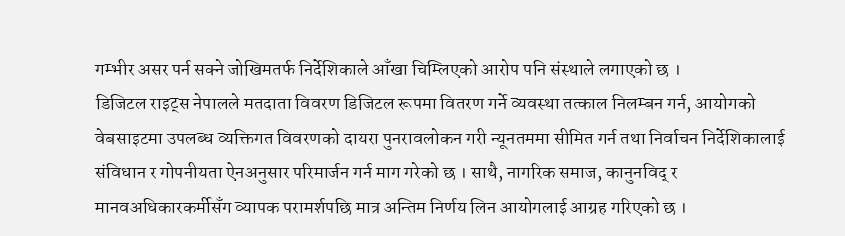गम्भीर असर पर्न सक्ने जोखिमतर्फ निर्देशिकाले आँखा चिम्लिएको आरोप पनि संस्थाले लगाएको छ ।
डिजिटल राइट्स नेपालले मतदाता विवरण डिजिटल रूपमा वितरण गर्ने व्यवस्था तत्काल निलम्बन गर्न, आयोगको वेबसाइटमा उपलब्ध व्यक्तिगत विवरणको दायरा पुनरावलोकन गरी न्यूनतममा सीमित गर्न तथा निर्वाचन निर्देशिकालाई संविधान र गोपनीयता ऐनअनुसार परिमार्जन गर्न माग गरेको छ । साथै, नागरिक समाज, कानुनविद् र मानवअधिकारकर्मीसँग व्यापक परामर्शपछि मात्र अन्तिम निर्णय लिन आयोगलाई आग्रह गरिएको छ ।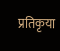प्रतिकृया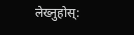लेख्नुहोस्: